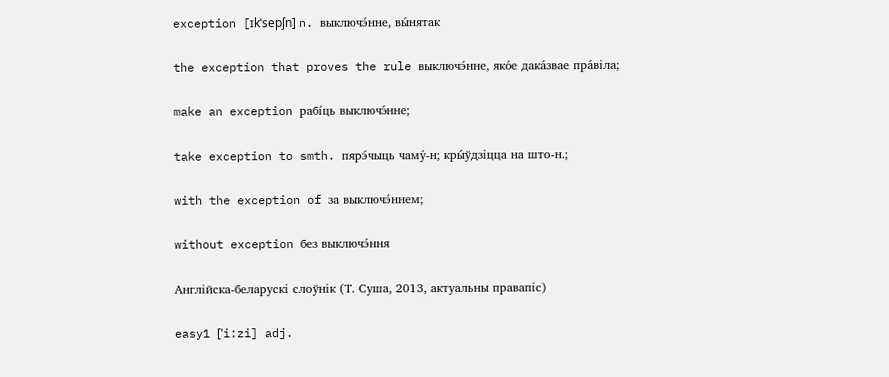exception [ɪkˈsepʃn] n. выключэ́нне, вы́нятак

the exception that proves the rule выключэ́нне, яко́е дака́звае пра́віла;

make an exception рабі́ць выключэ́нне;

take exception to smth. пярэ́чыць чаму́-н; кры́ўдзіцца на што-н.;

with the exception of за выключэ́ннем;

without exception без выключэ́ння

Англійска-беларускі слоўнік (Т. Суша, 2013, актуальны правапіс)

easy1 [ˈi:zi] adj.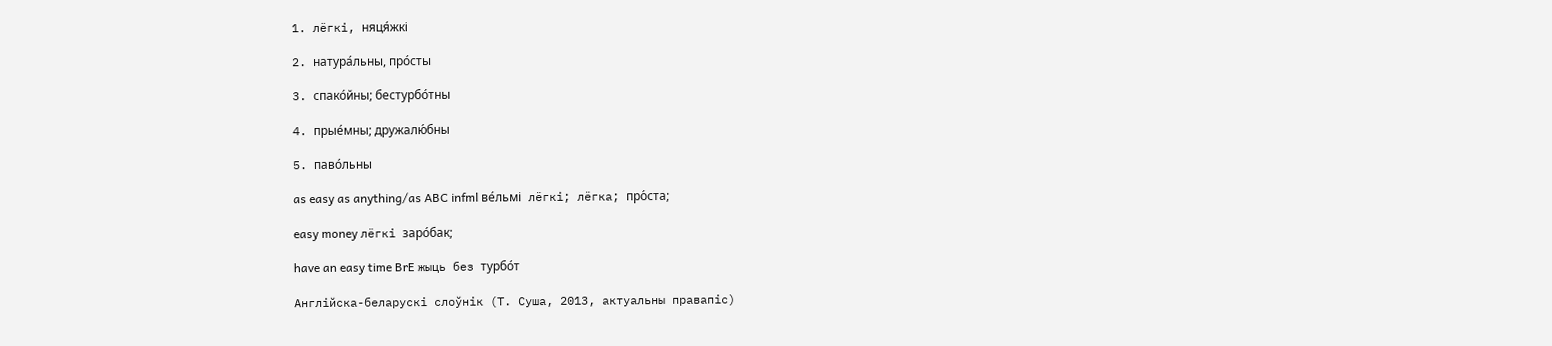1. лёгкі, няця́жкі

2. натура́льны, про́сты

3. спако́йны; бестурбо́тны

4. прые́мны; дружалю́бны

5. паво́льны

as easy as anything/as ABC infml ве́льмі лёгкі; лёгка; про́ста;

easy money лёгкі заро́бак;

have an easy time BrE жыць без турбо́т

Англійска-беларускі слоўнік (Т. Суша, 2013, актуальны правапіс)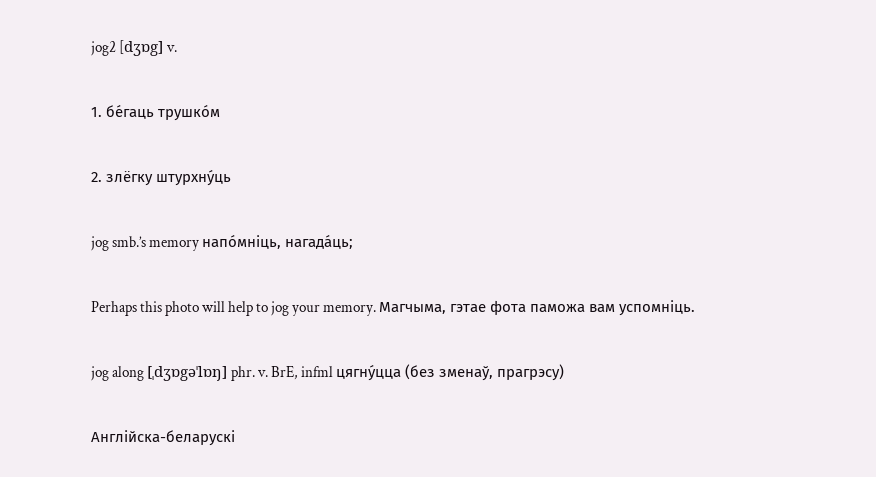jog2 [dʒɒg] v.

1. бе́гаць трушко́м

2. злёгку штурхну́ць

jog smb.’s memory напо́мніць, нагада́ць;

Perhaps this photo will help to jog your memory. Магчыма, гэтае фота паможа вам успомніць.

jog along [ˌdʒɒgəˈlɒŋ] phr. v. BrE, infml цягну́цца (без зменаў, прагрэсу)

Англійска-беларускі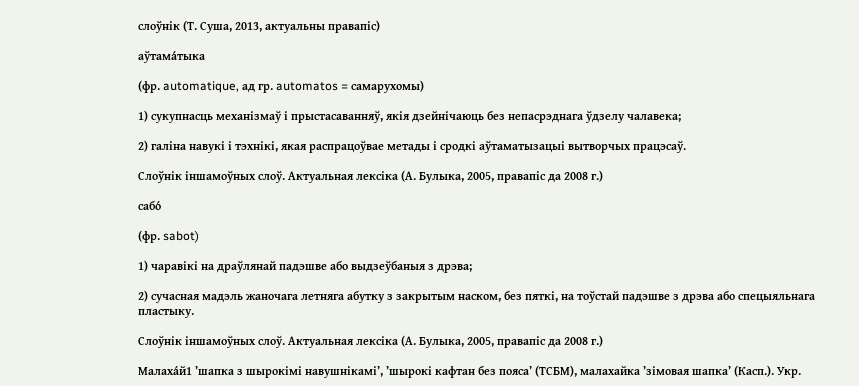слоўнік (Т. Суша, 2013, актуальны правапіс)

аўтама́тыка

(фр. automatique, ад гр. automatos = самарухомы)

1) сукупнасць механізмаў і прыстасаванняў, якія дзейнічаюць без непасрэднага ўдзелу чалавека;

2) галіна навукі і тэхнікі, якая распрацоўвае метады і сродкі аўтаматызацыі вытворчых працэсаў.

Слоўнік іншамоўных слоў. Актуальная лексіка (А. Булыка, 2005, правапіс да 2008 г.)

сабо́

(фр. sabot)

1) чаравікі на драўлянай падэшве або выдзеўбаныя з дрэва;

2) сучасная мадэль жаночага летняга абутку з закрытым наском, без пяткі, на тоўстай падэшве з дрэва або спецыяльнага пластыку.

Слоўнік іншамоўных слоў. Актуальная лексіка (А. Булыка, 2005, правапіс да 2008 г.)

Малаха́й1 ’шапка з шырокімі навушнікамі’, ’шырокі кафтан без пояса’ (ТСБМ), малахайка ’зімовая шапка’ (Касп.). Укр.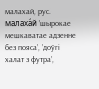малахай, рус. малаха́й ’шырокае мешкаватае адзенне без пояса’, ’доўгі халат з футра’,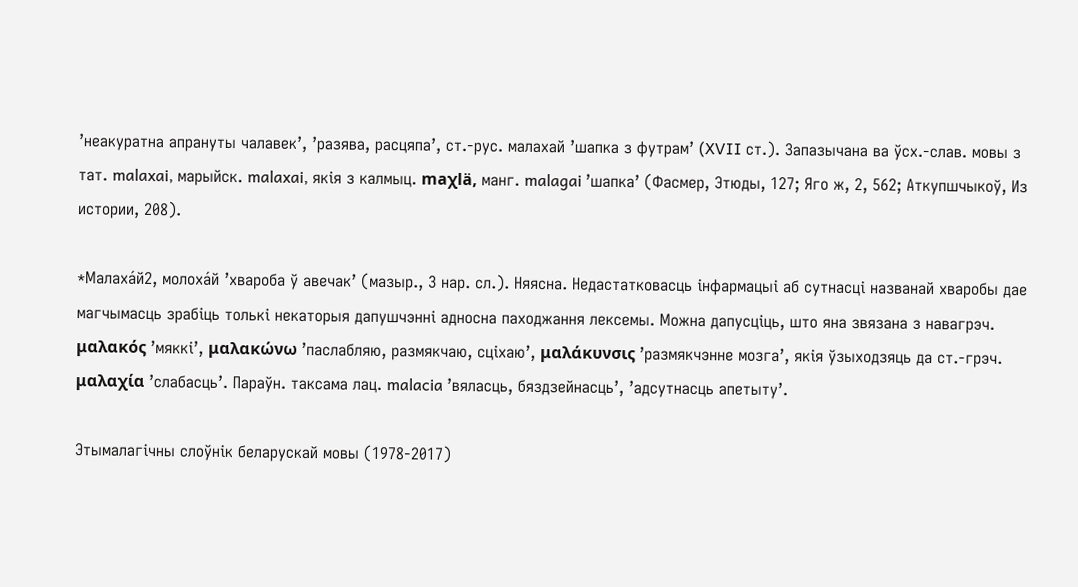’неакуратна апрануты чалавек’, ’разява, расцяпа’, ст.-рус. малахай ’шапка з футрам’ (XVII ст.). Запазычана ва ўсх.-слав. мовы з тат. malaxai, марыйск. malaxai, якія з калмыц. maχlä, манг. malagai ’шапка’ (Фасмер, Этюды, 127; Яго ж, 2, 562; Аткупшчыкоў, Из истории, 208).

*Малаха́й2, молоха́й ’хвароба ў авечак’ (мазыр., З нар. сл.). Няясна. Недастатковасць інфармацыі аб сутнасці названай хваробы дае магчымасць зрабіць толькі некаторыя дапушчэнні адносна паходжання лексемы. Можна дапусціць, што яна звязана з навагрэч. μαλακός ’мяккі’, μαλακώνω ’паслабляю, размякчаю, сціхаю’, μαλάκυνσις ’размякчэнне мозга’, якія ўзыходзяць да ст.-грэч. μαλαχία ’слабасць’. Параўн. таксама лац. malacia ’вяласць, бяздзейнасць’, ’адсутнасць апетыту’.

Этымалагічны слоўнік беларускай мовы (1978-2017)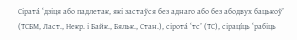Сірата́ ‘дзіця або падлетак, які застаўся без аднаго або без абодвух бацькоў’ (ТСБМ, Ласт., Некр. і Байк., Бяльк., Стан.), сірота́ ‘тс’ (ТС), сіраці́ць ‘рабіць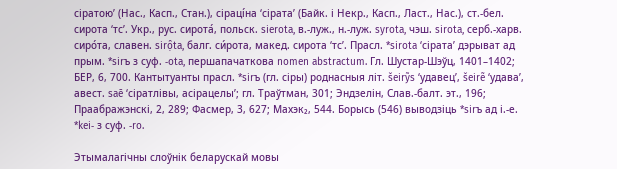сіратою’ (Нас., Касп., Стан.), сіраці́на ‘сірата’ (Байк. і Некр., Касп., Ласт., Нас.), ст.-бел. сирота ‘тс’. Укр., рус. сирота́, польск. sierota, в.-луж., н.-луж. syrota, чэш. sirota, серб.-харв. сиро́та, славен. sirọ̑ta, балг. си́рота, макед. сирота ‘тс’. Прасл. *sirota ‘сірата’ дэрыват ад прым. *sirъ з суф. ‑ota, першапачаткова nomen abstractum. Гл. Шустар-Шэўц, 1401–1402; БЕР, 6, 700. Кантытуанты прасл. *sirъ (гл. сіры) роднасныя літ. šeirỹs ‘удавец’, šeirẽ ‘удава’, авест. saē ‘сіратлівы, асірацелы’; гл. Траўтман, 301; Эндзелін, Слав.-балт. эт., 196; Праабражэнскі, 2, 289; Фасмер, 3, 627; Махэк₂, 544. Борысь (546) выводзіць *sirъ ад і.-е. *kei‑ з суф. ‑ro.

Этымалагічны слоўнік беларускай мовы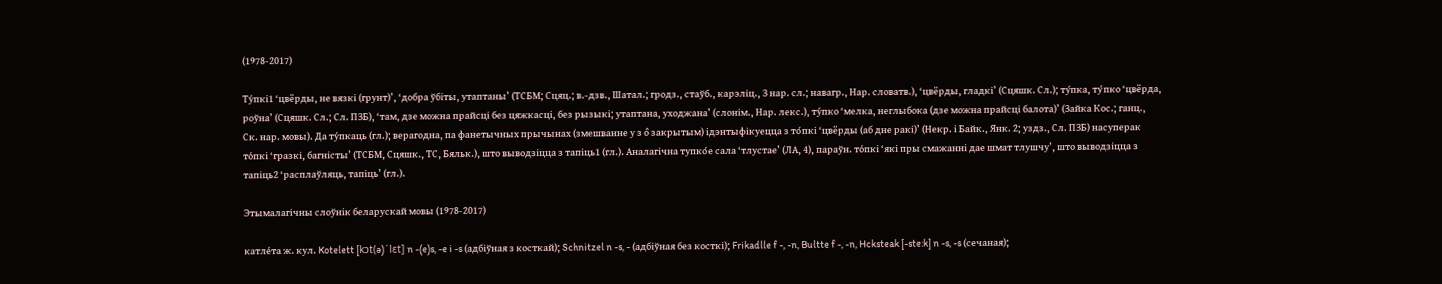(1978-2017)

Ту́пкі1 ‘цвёрды, не вязкі (грунт)’, ‘добра ўбіты, утаптаны’ (ТСБМ; Сцяц.; в.-дзв., Шатал.; гродз., стаўб., карэліц., З нар. сл.; навагр., Нар. словатв.), ‘цвёрды, гладкі’ (Сцяшк. Сл.); ту́пка, ту́пко ‘цвёрда, роўна’ (Сцяшк. Сл.; Сл. ПЗБ), ‘там, дзе можна прайсці без цяжкасці, без рызыкі; утаптана, уходжана’ (слонім., Нар. лекс.), ту́пко ‘мелка, неглыбока (дзе можна прайсці балота)’ (Зайка Кос.; ганц., Ск. нар. мовы). Да ту́пкаць (гл.); верагодна, па фанетычных прычынах (змешванне у з о̂ закрытым) ідэнтыфікуецца з то́пкі ‘цвёрды (аб дне ракі)’ (Некр. і Байк., Янк. 2; уздз., Сл. ПЗБ) насуперак то́пкі ‘гразкі, багністы’ (ТСБМ, Сцяшк., ТС, Бяльк.), што выводзіцца з тапіць1 (гл.). Аналагічна тупко́е сала ‘тлустае’ (ЛА, 4), параўн. то́пкі ‘які пры смажанні дае шмат тлушчу’, што выводзіцца з тапіць2 ‘расплаўляць, тапіць’ (гл.).

Этымалагічны слоўнік беларускай мовы (1978-2017)

катле́та ж. кул. Kotelett [kɔt(ə)´lɛt] n -(e)s, -e i -s (адбіўная з косткай); Schnitzel n -s, - (адбіўная без косткі); Frikadlle f -, -n, Bultte f -, -n, Hcksteak [-ste:k] n -s, -s (сечаная);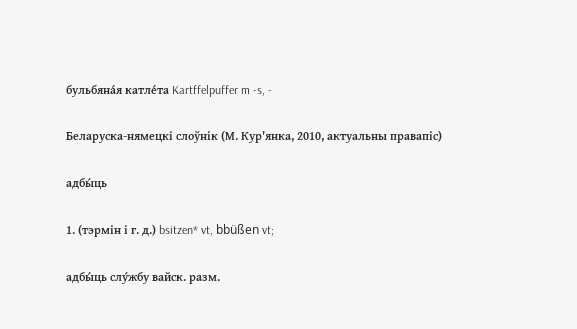бульбяна́я катле́та Kartffelpuffer m -s, -

Беларуска-нямецкі слоўнік (М. Кур'янка, 2010, актуальны правапіс)

адбы́ць

1. (тэрмін і г. д.) bsitzen* vt, bbüßen vt;

адбы́ць слу́жбу вайск. разм.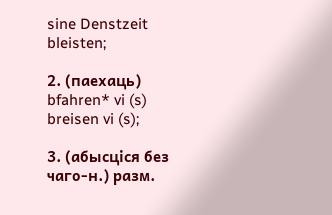sine Denstzeit bleisten;

2. (паехаць) bfahren* vi (s) breisen vi (s);

3. (абысціся без чаго-н.) разм.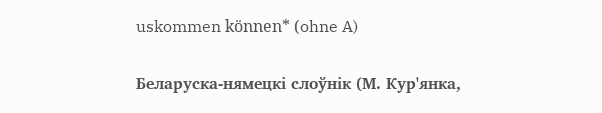uskommen können* (ohne A)

Беларуска-нямецкі слоўнік (М. Кур'янка,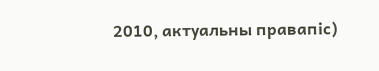2010, актуальны правапіс)